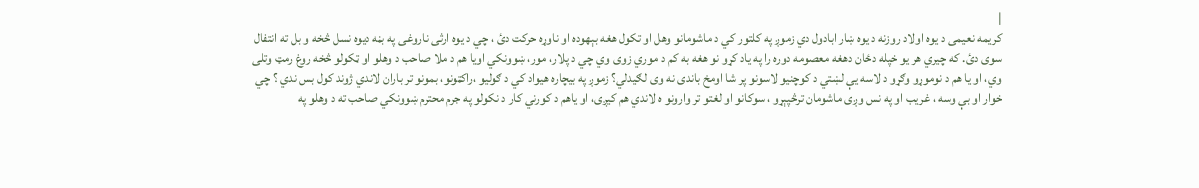|
کریمه نعیمی د يوه اولاد روزنه د يوه ښار ابادول دي زموږ په کلتور کي د ماشومانو وهل او تکول هغه بېهوده او ناوړه حرکت دئ ، چي د یوه ارثی ناروغی په بڼه دیوه نسل څخه و بل ته انتفال سوی دئ. که چیري هر یو خپله دځان دهغه معصومه دوره را په یاد کړو نو هغه به کم د موري زوی وي چي د پلار، مور، ښوونکي اویا هم د ملا صاحب د وهلو او ټکولو څخه روغ رمټ وتلی وي، او یا هم د نوموړو وګړو د لاسه یې لښتي د کوچنیو لاسونو پر شا اومخ باندی نه وی لګیدلي؟ زموږ په بیچاره هیواد کي د ګوليو ،راکټونو، بمونو تر باران لاندي ژوند کول بس ندي ؟ چي خوار او بې وسه ، غریب او په نس وږی ماشومان ترڅپېړو ، سوکانو او لغتو تر وارونو ه لاندي هم کیږی، او یاهم د کورني کار د نکولو په جرم محترم ښوونکي صاحب ته د وهلو په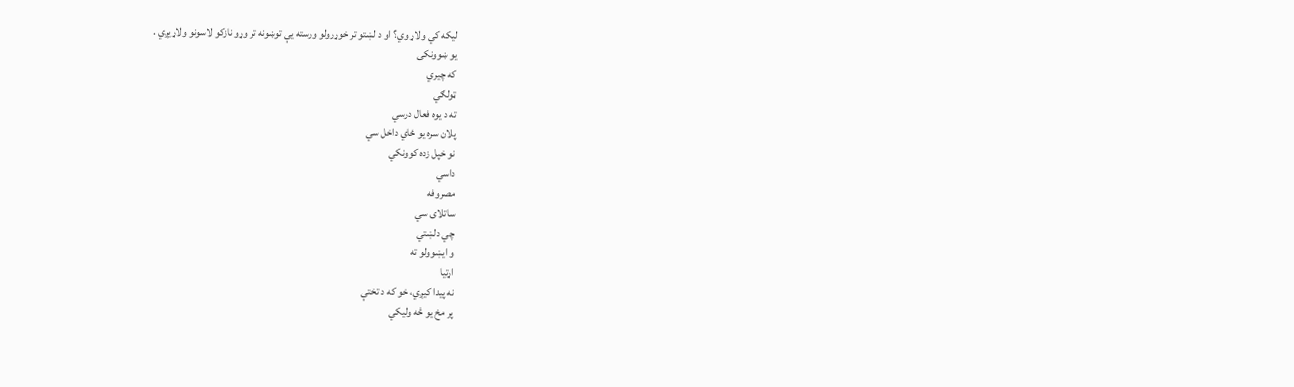ليکه کي ولاړ وي؟ او د لښتو تر خوړرولو ورسته یې توښونه تر وړو نازکو لاسونو ولاړیږي .
یو ښوونکی
که چیري
ټولګي
ته د یوه فعال درسي
پلان سره یو ځاي داخل سي
نو خپل زده کوونکي
داسي
مصروفه
ساتلای سي
چي دلښتي
و ایښوولو ته
اړتيا
نه پیدا کیږي، خو که د تختې
پر مخ یو څه ولیکي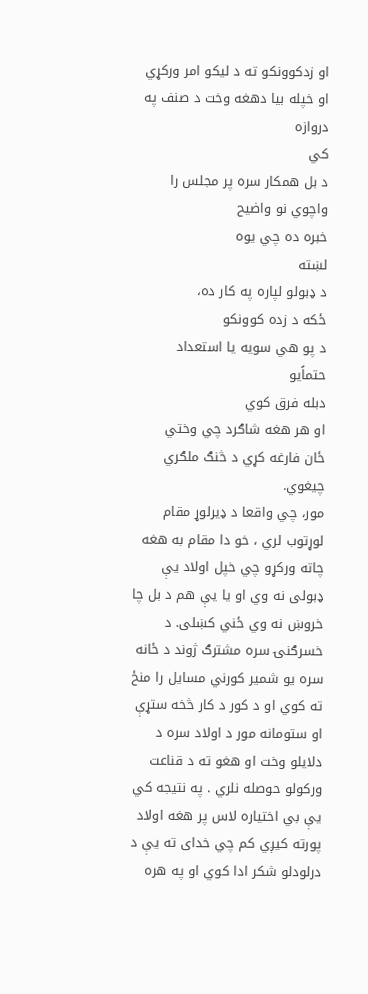او زدکوونکو ته د لیکو امر ورکړي
او خپله بیا دهغه وخت د صنف په دروازه
کي
د بل همکار سره پر مجلس را
واچوي نو واضيح
خبره ده چي یوه
لښته
د ډبولو لپاره په کار ده،
ځکه د زده کوونکو
د پو هي سویه یا استعداد
حتماًیو
دبله فرق کوي
او هر هغه شاګرد چي وختي
ځان فارغه کړي د څنګ ملګري چیغوي.
مور، چي واقعا د ډیرلوړ مقام لوړتوب لري ، خو دا مقام به هغه چاته ورکړو چي خپل اولاد یې ډبولی نه وي او یا یې هم د بل چا خروښ نه وي ځني کښلی. د خسرګنۍ سره مشترګ ژوند د ځانه سره یو شمیر کورني مسایل را منځ ته کوي او د کور د کار څخه ستړې او ستومانه مور د اولاد سره د دلایلو وخت او هغو ته د قناعت ورکولو حوصله نلري . په نتیجه کي یې بي اختیاره لاس پر هغه اولاد پورته کیږي کم چي خدای ته یې د درلودلو شکر ادا کوي او په هره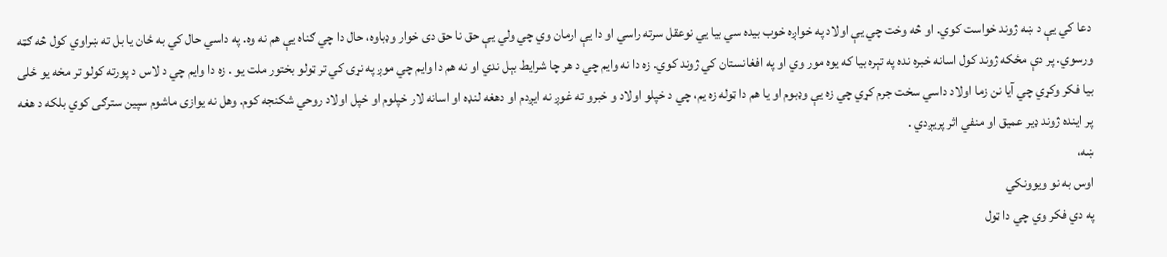دعا کي یې د ښه ژوند خواست کوي. او څه وخت چي یې اولاد په خواږه خوب بیده سي بیا يي نوعقل سرته راسي او دا یې ارمان وي چي ولي یې حق نا حق دی خوار وډباوه، حال دا چي ګناه یې هم نه وه. په داسي حال کي به ځان یا بل ته ښراوي کول څه ګټه ورسوي. پر دې مځکه ژوند کول اسانه خبره نده په تېره بیا که یوه مور وي او په افغانستان کي ژوند کوي. زه دا نه وایم چي د هر چا شرایط بېل ندي او نه هم دا وایم چي موږ په نړۍ کي تر ټولو بختور ملت یو . زه دا وایم چي د لاس د پورته کولو تر مخه یو ځلی بیا فکر وکړي چي آیا نن زما اولاد داسي سخت جرم کړي چي زه یې وډبوم او یا هم دا ټوله زه یم، چي د خپلو اولاد و خبرو ته غوږ نه ایږدم او دهغه لنډه او اسانه لار خپلوم او خپل اولاد روحي شکنجه کوم. وهل نه یوازی ماشوم سپین سترګی کوي بلکه د هغه پر اینده ژوند ډیر عمیق او منفي اثر پریږدي .
ښه،
اوس به نو ویوونکي
په دي فکر وي چي دا ټول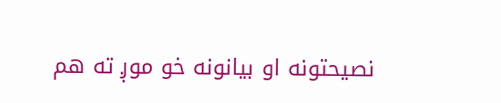نصیحتونه او بیانونه خو موږ ته هم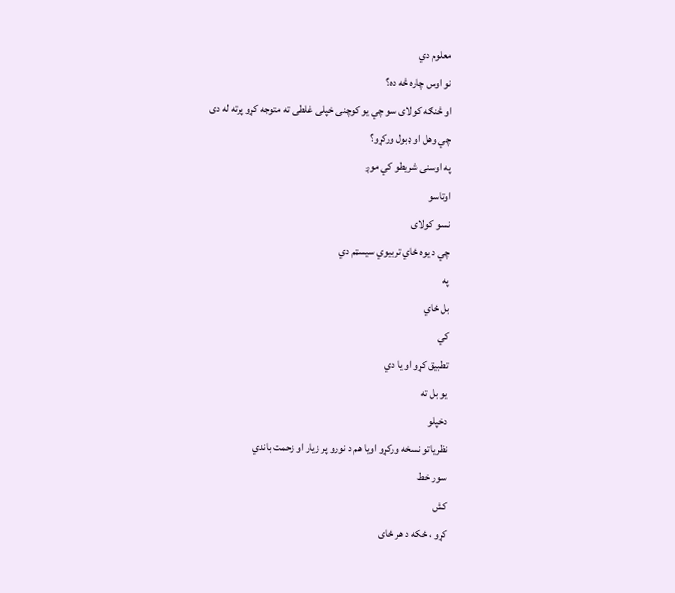معلوم دي
نو اوس چاره څه ده؟
او څنګه کولای سو چي یو کوچنی خپلی غلطی ته متوجه کړو پرته له دی
چي وهل او ډبول ورکړو؟
په اوسنی شریطو کي موږ
اوتاسو
نسو کولای
چي د یوه ځاي تربیوي سیسټم دي
په
بل ځاي
کي
تطبیق کړو او یا دي
یو بل ته
دخپلو
نظریاتو نسخه ورکړو اویا هم د نورو پر زیار او زحمت باندي
سور خط
کش
کړو ، ځکه د هر ځای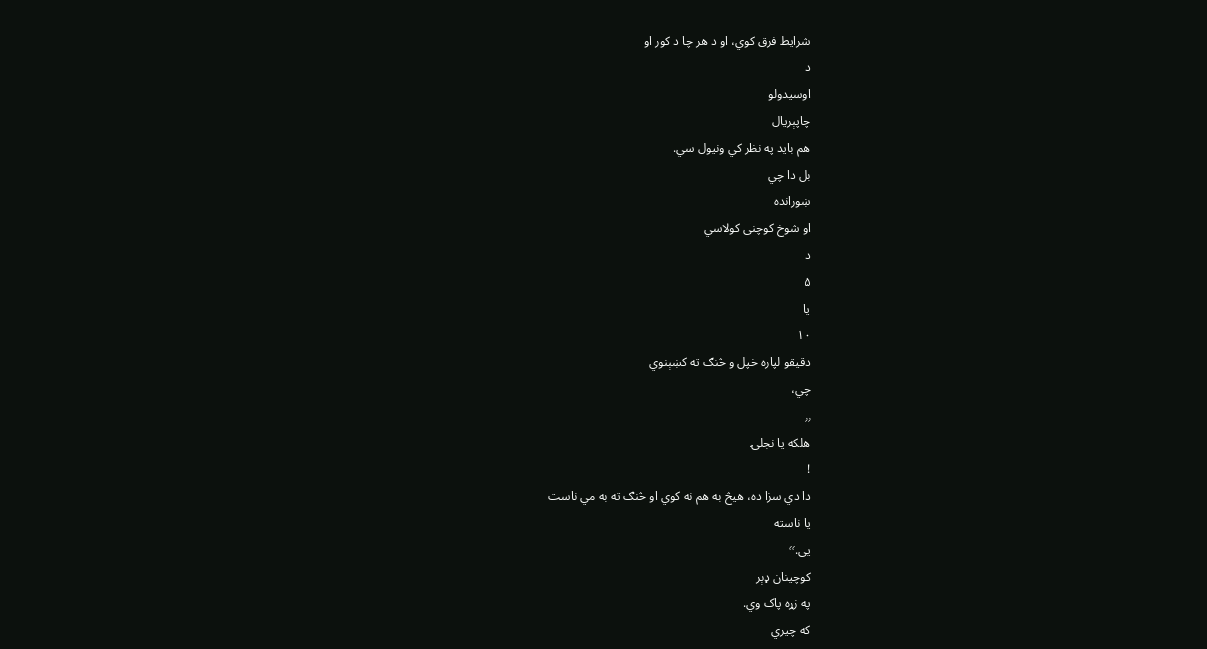شرایط فرق کوي، او د هر چا د کور او
د
اوسیدولو
چاپېريال
هم باید په نظر کي ونیول سي.
بل دا چي
ښورانده
او شوخ کوچنی کولاسي
د
۵
یا
۱۰
دقیقو لپاره خپل و څنګ ته کښېنوي
چي،
٫٫
هلکه یا نجلۍ
!
دا دي سزا ده، هیڅ به هم نه کوي او څنګ ته به مي ناست
یا ناسته
یی.٬٬
کوچینان ډېر
په زړه پاک وي.
که چيري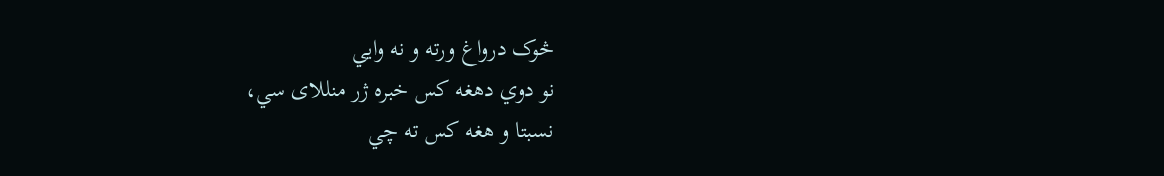څوک درواغ ورته و نه وایي
نو دوي دهغه کس خبره ژر منللای سي،
نسبتا و هغه کس ته چي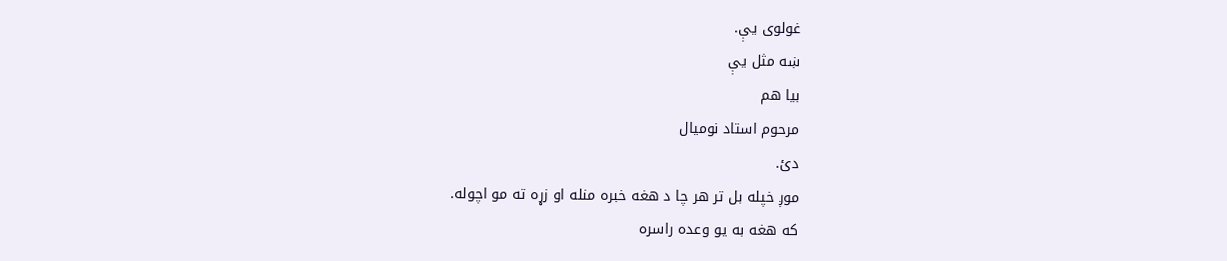غولوی یې.
ښه مثل یې
بیا هم
مرحوم استاد نوميال
دئ.
موږ خپله بل تر هر چا د هغه خبره منله او زړه ته مو اچوله.
که هغه به یو وعده راسره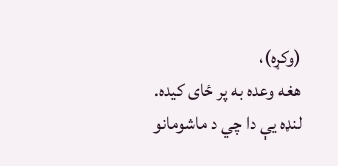(وکړه)،
هغه وعده به پر ځای کیده.
لنډه یې دا چي د ماشومانو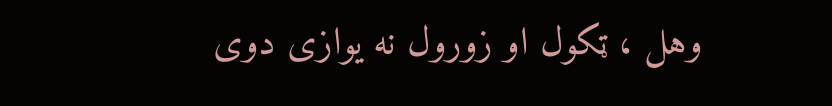وهل ، ټکول او زورول نه یوازی دوی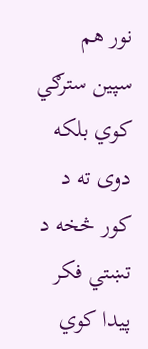نور هم سپین سترګي کوي بلکه دوی ته د کور څخه د تښتي فکر پیدا کوي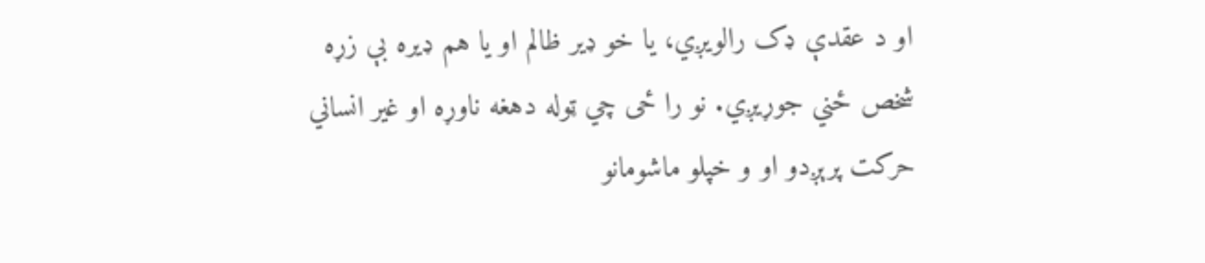او د عقدې ډک رالویږي، یا خو ډیر ظالم او یا هم ډیره بې زړه شخص ځني جوړیږي. نو را ځی چي ټوله دهغه ناوړه او غیر انساني حرکت پرېږدو او و خپلو ماشومانو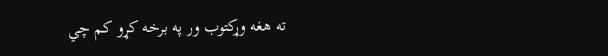ته هغه وړکتوب ور په برخه کړو کم چي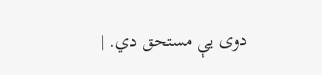دوی يې مستحق دي. |